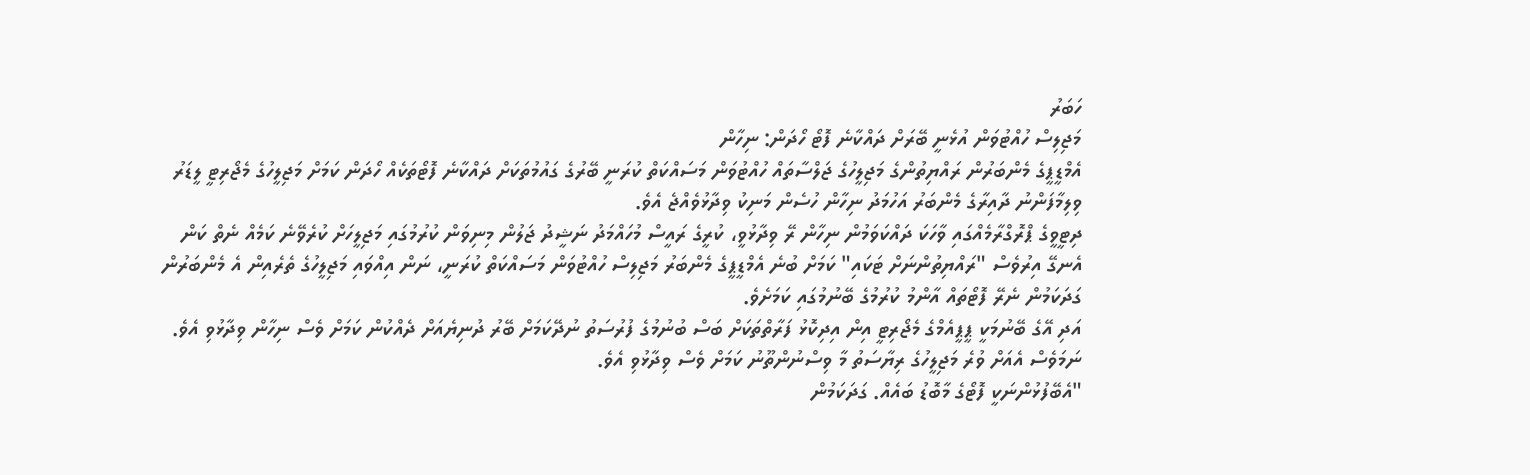ހަބަރު
މަޖިލިސް ހުއްޓުވަން އުޅެނީ ބޭރަށް ދައްކާނެ ފޮޓޯ ހޯދަން: ނިހާން
އެމްޑީޕީގެ މެންބަރުން ރައްޔިތުންގެ މަޖިލީހުގެ ޖަލްސާތައް ހުއްޓުވަން މަސައްކަތް ކުރަނީ ބޭރުގެ ގައުމުތަކަށް ދައްކާނެ ފޮޓޯތަކެއް ހޯދަން ކަމަށް މަޖިލީހުގެ މެޖޯރިޓީ ލީޑަރު ވިލިމާފަންނު ދާއިރާގެ މެންބަރު އަހުމަދު ނިހާން ހުސެން މަނިކު ވިދާޅުވެއްޖެ އެވެ.
ދިޓީވީގެ ޕްރޮގްރާމެއްގައި ވާހަކަ ދައްކަވަމުން ނިހާން ރޭ ވިދާޅުވީ، ކުރީގެ ރައީސް މުހައްމަދު ނަޝީދު ޖަލުން މިނިވަން ކުރުމުގައި މަޖިލީހަށް ކުރެވޭނެ ކަމެއް ނެތް ކަން އެނގޭ އިރުވެސް "ރައްޔިތުންނަށް ޓަކައި" ކަމަށް ބުނެ އެމްޑީޕީގެ މެންބަރު މަޖިލިސް ހުއްޓުވަން މަސައްކަތް ކުރަނީ، ނަން އިއްވައި މަޖިލީހުގެ ތެރެއިން އެ މެންބަރުން ގަދަކަމުން ނެރޭ ފޮޓޯތައް އާންމު ކުރުމުގެ ބޭނުމުގައި ކަމަށެވެ.
އަދި އޭގެ ބޭނުމަކީ ޕީޕީއެމްގެ މެޖޯރިޓީ އިން އިދިކޮޅު ފަރާތްތަކަށް ބަސް ބުނުމުގެ ފުރުސަތު ނުދޭކަމަށް ބޭރު ދުނިޔެއަށް ދެއްކުން ކަމަށް ވެސް ނިހާން ވިދާޅުވި އެވެ. ނަމަވެސް އެއަށް ވުރެ މަޖިލީހުގެ ރިޔާސަތު މާ ވިސްނުންތޫނު ކަމަށް ވެސް ވިދާޅުވި އެވެ.
"އެބޭފުޅުންނަކީ ފޮޓޯގެ މާބޮޑު ބައެއް. ގަދަކަމުން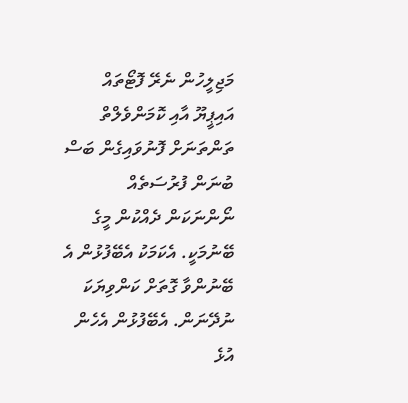މަޖިލީހުން ނެރޭ ފޮޓޯތައް އައިޕީޔޫ އާއި ކޮމަންވެލްތް ތަންތަނަށް ފޮނުވައިގެން ބަސް ބުނަން ފުރުސަތެއް ނޯންނަކަން ދެއްކުން މީގެ ބޭނުމަކީ. އެކަމަކު އެބޭފުޅުން އެ ބޭނުންވާ ގޮތަށް ކަންވިޔަކަ ނުދޭނަން. އެބޭފުޅުން އެހެން އުޅެ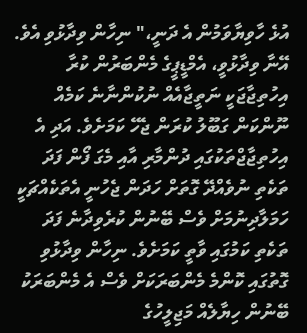އުޅެ ހާވިޔާވަމުން އެ ދަނީ،" ނިހާން ވިދާޅުވި އެވެ.
އޭނާ ވިދާޅުވީ، އެމްޑީޕީގެ މެންބަރުން ކުރާ އިހުތިޖާޖަކީ ނަތީޖާއެއް ނުކުންނާނެ ކަމެއް ނޫންކަން ގަބޫލު ކުރަން ޖެހޭ ކަމަށެވެ. އަދި އެ އިހުތިޖާޖްތަކުގައި ދުންމާރި އާއި މެގަ ފޯން ފަދަ ތަކެތި ނުވެއްދޭ ގޮތަށް ހަދަން ޖެހުނީ އެތަކެއްޗަކީ ހަމަލާދިނުމަށް ވެސް ބޭނުން ކުރެވިދާނެ ފަދަ ތަކެތި ކަމުގައި ވާތީ ކަމަށެވެ. ނިހާން ވިދާޅުވި ގޮތުގައި ކޮންމެ މެންބަރަކަށް ވެސް އެ މެންބަރަކު ބޭނުން ހިޔާލެއް މަޖިލީހުގެ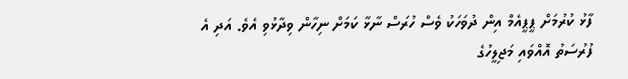ފާޅު ކުރުމަށް ޕީޕީއެމް އިން ދުވަހަކު ވެސް ހުރަސް ނާޅާ ކަމަށް ނިހާން ވިދާޅުވި އެވެ. އަދި އެ ފުރުސަތު އޮއްވައި މަޖިލީހުގެ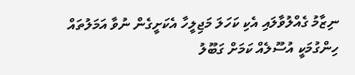ނިޒާމު ގެއްލުވާލައި އެކި ކަހަލަ މަޖިލީހާ އެކަށީގެން ނުވާ އަމަލުތައް ހިންގުމަކީ އުސޫލެއް ކަމަށް ގަބޫލު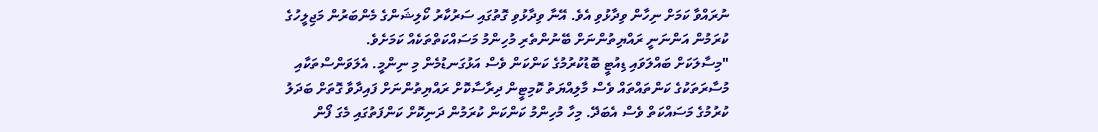ނުރައްވާ ކަމަށް ނިހާން ވިދާޅުވި އެވެ. އޭނާ ވިދާޅުވި ގޮތުގައި ސަރުކާރު ކޯލިޝަންގެ މެންބަރުން މަޖިލީހުގެ ކުރަމުން އަންނަނީ ރައްޔިތުންނަށް ބޭނުންތެރި މުހިންމު މަސައްކަތްތަކެއް ކަމަށެވެ.
"މިސާލަކަށް ބައްލަވައި ޑިއުޓީ ބޮޑުކުރުމުގެ ކަންކަން ވެސް އަޅުގަނޑުމެން މި ނިންމީ. އެލަވަންސްތަކާއި މުސާރަތަކުގެ ކަންތައްތައް ވެސް މާލިއްޔަތު ކޮމިޓީން ދިރާސާކޮށް ރައްޔިތުންނަށް ފައިދާވާ ގޮތަށް ބަދަލު ކުރުމުގެ މަސައްކަތް ވެސް އެބަދޭ. މިހާ މުހިންމު ކަންކަން ކުރަމުން ދަނިކޮށް ކަންފަތުގައި މެގަ ފޯން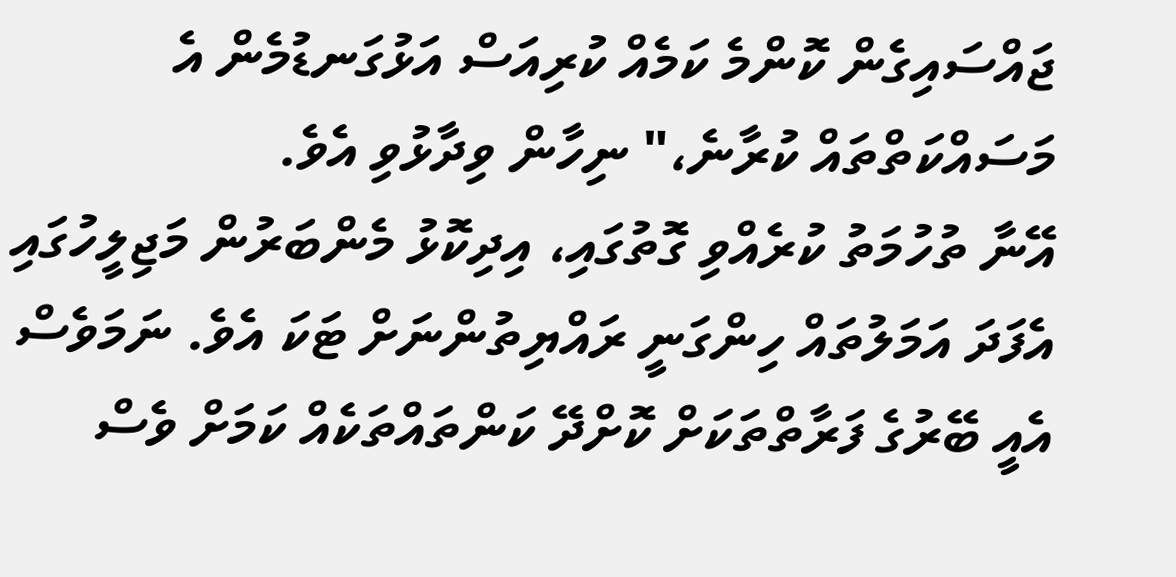ޖައްސައިގެން ކޮންމެ ކަމެއް ކުރިއަސް އަޅުގަނޑުމެން އެ މަސައްކަތްތައް ކުރާނެ،" ނިހާން ވިދާޅުވި އެވެ.
އޭނާ ތުހުމަތު ކުރެއްވި ގޮތުގައި، އިދިކޮޅު މެންބަރުން މަޖިލީހުގައި އެފަދަ އަމަލުތައް ހިންގަނީ ރައްޔިތުންނަށް ޓަކަ އެވެ. ނަމަވެސް އެއީ ބޭރުގެ ފަރާތްތަކަށް ކޮށްދޭ ކަންތައްތަކެއް ކަމަށް ވެސް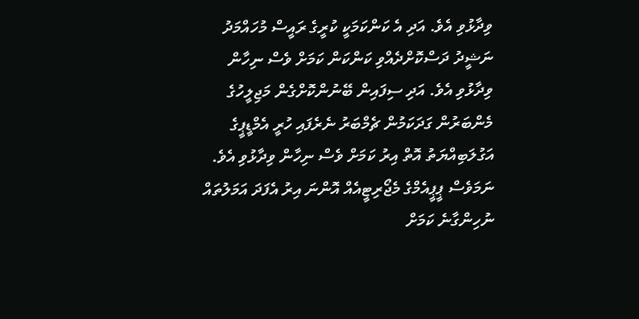ވިދާޅުވި އެވެ. އަދި އެ ކަންކަމަކީ ކުރީގެ ރައީސް މުހައްމަދު ނަޝީދު ދަސްކޮށްދެއްވި ކަންކަން ކަމަށް ވެސް ނިހާން ވިދާޅުވި އެވެ. އަދި ސިފައިން ބޭނުންކޮށްގެން މަޖިލީހުގެ މެންބަރުން ގަދަކަމުން ޗެމްބަރު ނެރެފައި ހުރީ އެމްޑީޕީގެ އަގުލަބިއްޔަތު އޮތް އިރު ކަމަށް ވެސް ނިހާން ވިދާޅުވި އެވެ. ނަމަވެސް ޕީޕީއެމްގެ މެޖޯރިޓީއެއް އޮންނަ އިރު އެފަދަ އަމަލުތައް ނުހިންގާނެ ކަމަށް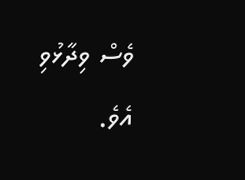ވެސް ވިދާޅުވި އެވެ.